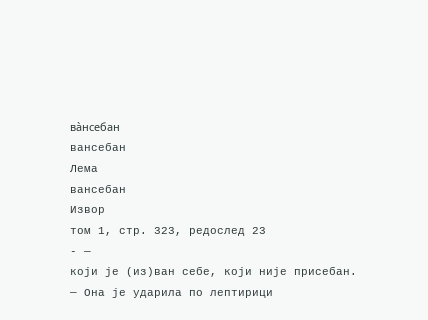ва̀нсебан
вансебан
Лема
вансебан
Извор
том 1, стр. 323, редослед 23
- —
који је (из)ван себе, који није присебан.
— Она је ударила по лептирици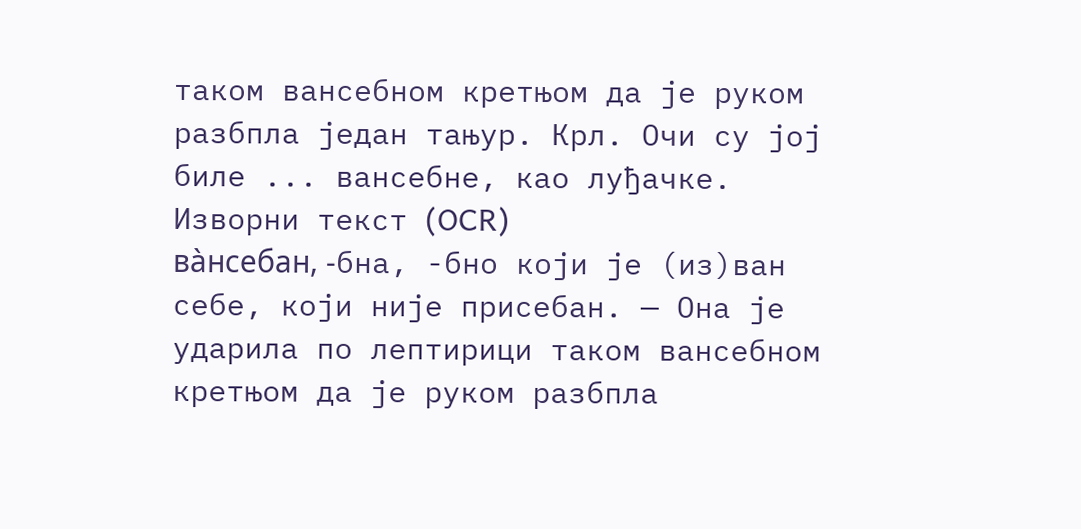таком вансебном кретњом да је руком разбпла један тањур. Крл. Очи су јој биле ... вансебне, као луђачке.
Изворни текст (OCR)
ва̀нсебан, -бна, -бно који је (из)ван себе, који није присебан. — Она је ударила по лептирици таком вансебном кретњом да је руком разбпла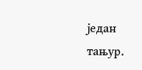један тањур.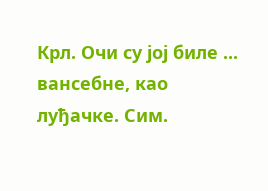Крл. Очи су јој биле ... вансебне, као луђачке. Сим.